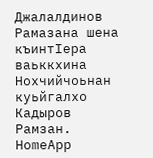Джалалдинов Рамазана шена къинтIера ваьккхина Нохчийчоьнан куьйгалхо Кадыров Рамзан.
HomeApp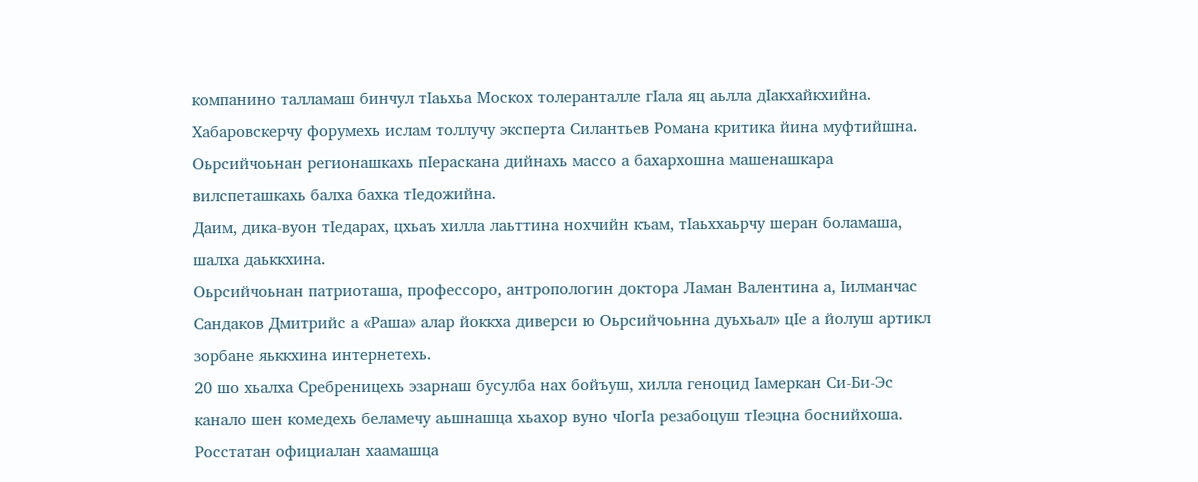компанино талламаш бинчул тIаьхьа Москох толеранталле гIала яц аьлла дIакхайкхийна.
Хабаровскерчу форумехь ислам толлучу эксперта Силантьев Романа критика йина муфтийшна.
Оьрсийчоьнан регионашкахь пIераскана дийнахь массо а бахархошна машенашкара вилспеташкахь балха бахка тIедожийна.
Даим, дика-вуон тIедарах, цхьаъ хилла лаьттина нохчийн къам, тIаьххаьрчу шеран боламаша, шалха даьккхина.
Оьрсийчоьнан патриоташа, профессоро, антропологин доктора Ламан Валентина а, Iилманчас Сандаков Дмитрийс а «Раша» алар йоккха диверси ю Оьрсийчоьнна дуьхьал» цIе а йолуш артикл зорбане яьккхина интернетехь.
20 шо хьалха Сребреницехь эзарнаш бусулба нах бойъуш, хилла геноцид Iамеркан Си-Би-Эс канало шен комедехь беламечу аьшнашца хьахор вуно чIогIа резабоцуш тIеэцна боснийхоша.
Росстатан официалан хаамашца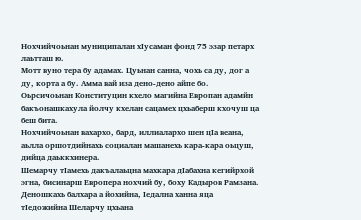Нохчийчоьнан муниципалан хIусаман фонд 75 эзар петарх лаьтташ ю.
Мотт вуно тера бу адамах. Цуьнан санна, чохь са ду, дог а ду, корта а бу. Амма вай иза дено-дено айпе бо.
Оьрсичоьнан Конституцин кхело магийна Европан адамйн бакъонашкахула йолчу кхелан сацамех цхьаберш кхочуш ца беш бита.
Нохчийчоьнан вахархо, бард, иллиалархо шен цIа веана, аьлла оршотдийнахь социалан машанехь кара-кара оьцуш, дийца даьккхинера.
Шемарчу тIамехь дакъалаьцна махкара дIабахна кегийрхой эгна, бисинарш Европера нохчий бу, боху Кадыров Рамзана.
Деношкахь балхара а йохийна, Iедална ханна яца тIедожийна Шеларчу цхьана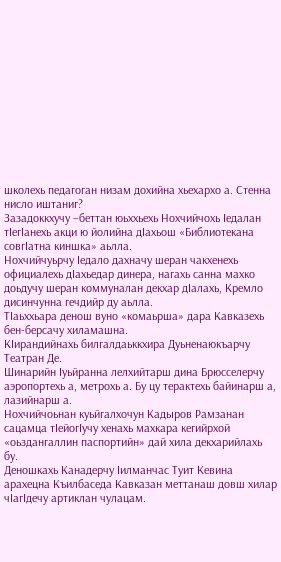школехь педагоган низам дохийна хьехархо а. Стенна нисло иштаниг?
Зазадоккхучу –беттан юьххьехь Нохчийчохь Iедалан тIегIанехь акци ю йолийна дIахьош «Библиотекана совгIатна киншка» аьлла.
Нохчийчуьрчу Iедало дахначу шеран чакхенехь официалехь дIахьедар динера, нагахь санна махко доьдучу шеран коммуналан декхар дIалахь, Кремло дисинчунна гечдийр ду аьлла.
ТIаьххьара денош вуно «комаьрша» дара Кавказехь бен-берсачу хиламашна.
КIирандийнахь билгалдаьккхира Дуьненаюкъарчу Театран Де.
Шинарийн Iуьйранна лелхийтарш дина Брюсселерчу аэропортехь а, метрохь а. Бу цу терактехь байинарш а, лазийнарш а.
Нохчийчоьнан куьйгалхочун Кадыров Рамзанан сацамца тIейогIучу хенахь махкара кегийрхой «оьздангаллин паспортийн» дай хила декхарийлахь бу.
Деношкахь Канадерчу Iилманчас Туит Кевина арахецна Къилбаседа Кавказан меттанаш довш хилар чIагIдечу артиклан чулацам.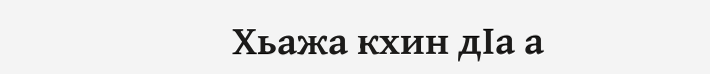Хьажа кхин дIа а